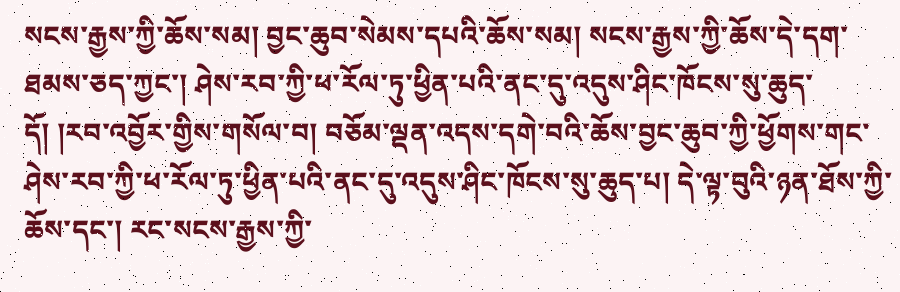སངས་རྒྱས་ཀྱི་ཆོས་སམ། བྱང་ཆུབ་སེམས་དཔའི་ཆོས་སམ། སངས་རྒྱས་ཀྱི་ཆོས་དེ་དག་ཐམས་ཅད་ཀྱང་། ཤེས་རབ་ཀྱི་ཕ་རོལ་ཏུ་ཕྱིན་པའི་ནང་དུ་འདུས་ཤིང་ཁོངས་སུ་ཆུད་དོ། །རབ་འབྱོར་གྱིས་གསོལ་བ། བཅོམ་ལྡན་འདས་དགེ་བའི་ཆོས་བྱང་ཆུབ་ཀྱི་ཕྱོགས་གང་ཤེས་རབ་ཀྱི་ཕ་རོལ་ཏུ་ཕྱིན་པའི་ནང་དུ་འདུས་ཤིང་ཁོངས་སུ་ཆུད་པ། དེ་ལྟ་བུའི་ཉན་ཐོས་ཀྱི་ཆོས་དང་། རང་སངས་རྒྱས་ཀྱི་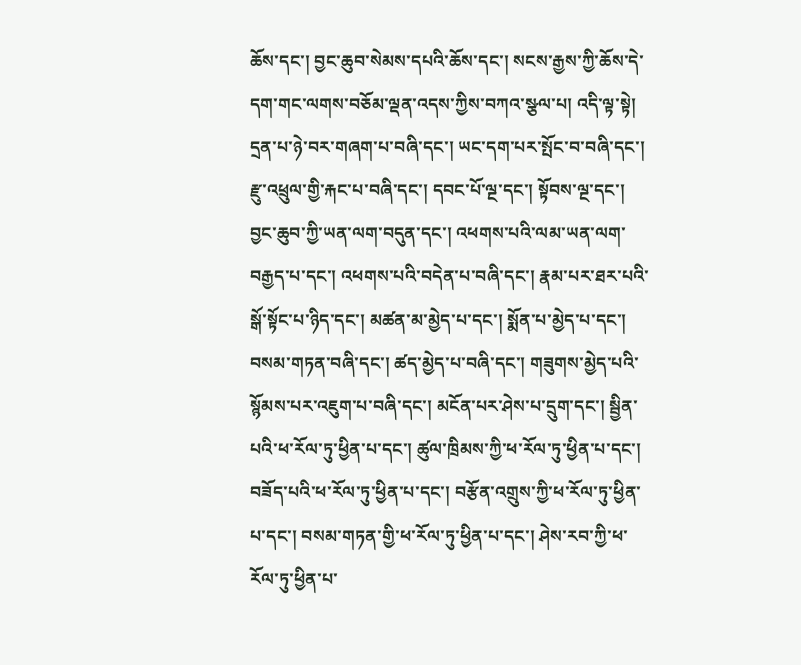ཆོས་དང་། བྱང་ཆུབ་སེམས་དཔའི་ཆོས་དང་། སངས་རྒྱས་ཀྱི་ཆོས་དེ་དག་གང་ལགས་བཅོམ་ལྡན་འདས་ཀྱིས་བཀའ་སྩལ་པ། འདི་ལྟ་སྟེ། དྲན་པ་ཉེ་བར་གཞག་པ་བཞི་དང་། ཡང་དག་པར་སྤོང་བ་བཞི་དང་། རྫུ་འཕྲུལ་གྱི་རྐང་པ་བཞི་དང་། དབང་པོ་ལྔ་དང་། སྟོབས་ལྔ་དང་། བྱང་ཆུབ་ཀྱི་ཡན་ལག་བདུན་དང་། འཕགས་པའི་ལམ་ཡན་ལག་བརྒྱད་པ་དང་། འཕགས་པའི་བདེན་པ་བཞི་དང་། རྣམ་པར་ཐར་པའི་སྒོ་སྟོང་པ་ཉིད་དང་། མཚན་མ་མྱེད་པ་དང་། སྨོན་པ་མྱེད་པ་དང་། བསམ་གཏན་བཞི་དང་། ཚད་མྱེད་པ་བཞི་དང་། གཟུགས་མྱེད་པའི་སྙོམས་པར་འཇུག་པ་བཞི་དང་། མངོན་པར་ཤེས་པ་དྲུག་དང་། སྦྱིན་པའི་ཕ་རོལ་ཏུ་ཕྱིན་པ་དང་། ཚུལ་ཁྲིམས་ཀྱི་ཕ་རོལ་ཏུ་ཕྱིན་པ་དང་། བཟོད་པའི་ཕ་རོལ་ཏུ་ཕྱིན་པ་དང་། བརྩོན་འགྲུས་ཀྱི་ཕ་རོལ་ཏུ་ཕྱིན་པ་དང་། བསམ་གཏན་གྱི་ཕ་རོལ་ཏུ་ཕྱིན་པ་དང་། ཤེས་རབ་ཀྱི་ཕ་རོལ་ཏུ་ཕྱིན་པ་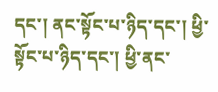དང་། ནང་སྟོང་པ་ཉིད་དང་། ཕྱི་སྟོང་པ་ཉིད་དང་། ཕྱི་ནང་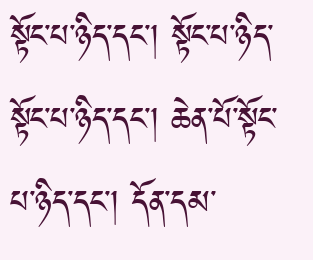སྟོང་པ་ཉིད་དང་། སྟོང་པ་ཉིད་སྟོང་པ་ཉིད་དང་། ཆེན་པོ་སྟོང་པ་ཉིད་དང་། དོན་དམ་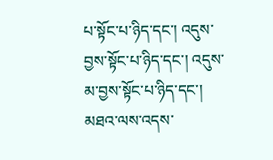པ་སྟོང་པ་ཉིད་དང་། འདུས་བྱས་སྟོང་པ་ཉིད་དང་། འདུས་མ་བྱས་སྟོང་པ་ཉིད་དང་། མཐའ་ལས་འདས་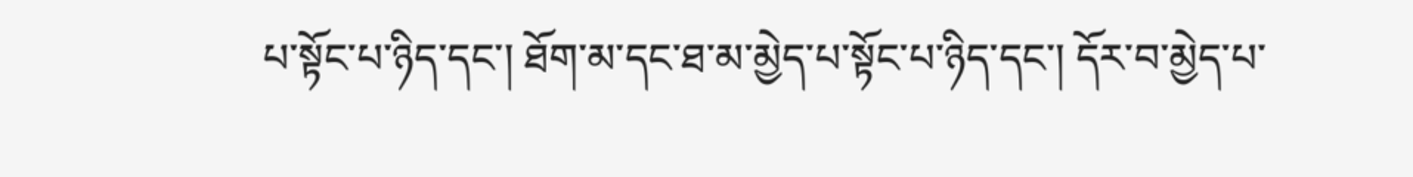པ་སྟོང་པ་ཉིད་དང་། ཐོག་མ་དང་ཐ་མ་མྱེད་པ་སྟོང་པ་ཉིད་དང་། དོར་བ་མྱེད་པ་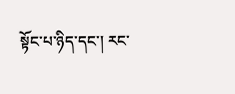སྟོང་པ་ཉིད་དང་། རང་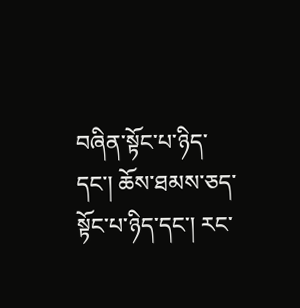བཞིན་སྟོང་པ་ཉིད་དང་། ཆོས་ཐམས་ཅད་སྟོང་པ་ཉིད་དང་། རང་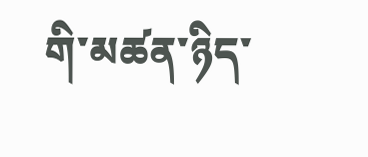གི་མཚན་ཉིད་